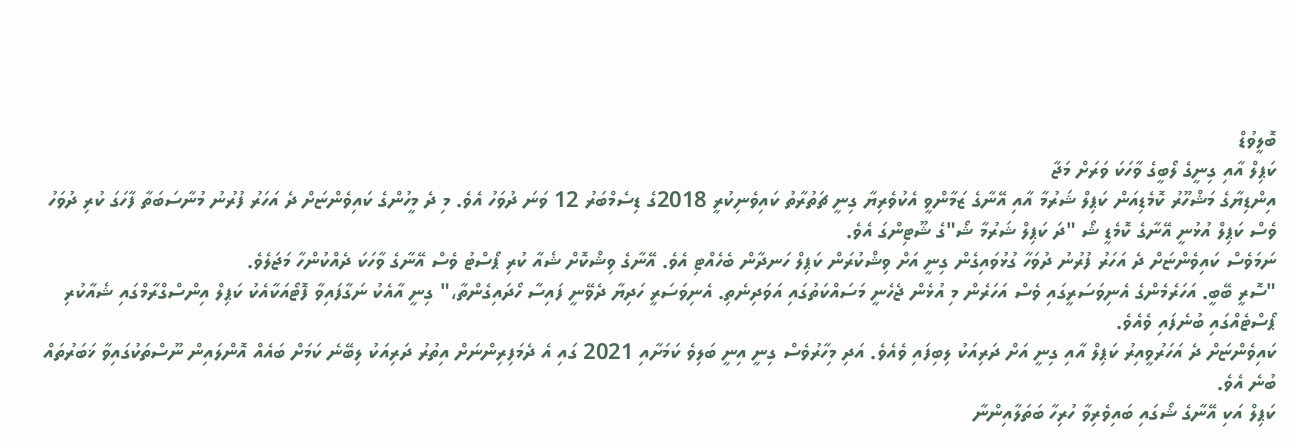ބޮލީވުޑް
ކަޕިލް އާއި ގިނީގެ ލޯބީގެ ވާހަކަ ވަރަށް މަޖާ
އިންޑިޔާގެ މަޝްހޫރު ކޮމެޑިއަން ކަޕިލް ޝަރުމާ އާއި އޭނާގެ ޒަމާންވީ އެކުވެރިޔާ ގިނީ ޗަތުރާތު ކައިވެނިކުރީ 2018ގެ ޑިސެމްބަރު 12 ވަނަ ދުވަހު އެވެ. މި ދެ މީހުންގެ ކައިވެންޏަށް ދެ އަހަރު ފުރުނު މުނާސަބަތާ ފާހަގަ ކުރި ދުވަހު ވެސް ކަޕިލް އުޅުނީ އޭނާގެ ކޮމެޑީ ޝޯ "ދަ ކަޕިލް ޝަރުމާ ޝޯ"ގެ ޝޫޓިންގަ އެވެ.
ނަމަވެސް ކައިވެންޏަށް ދެ އަހަރު ފުރުނު ދުވަހާ ގުޅުވައިގެން ގިނީ އަށް ވިޝްކުރަން ކަޕިލް ހަނދާން ބެހެއްޓި އެވެ. އޭނާގެ ވިޝްކޮށް ޝެއާ ކުރި ޕޯސްޓު ވެސް އޭނާގެ ވާހަކަ ދެއްކުންހާ މަޖަލެވެ.
"ސޮރީ ބޭބީ. އަހަރެމެންގެ އެނިވަސަރީގައި ވެސް އަހަރެން މި އުޅެން ޖެހެނީ މަސައްކަތުގައި އަވަދިނެތި. އެނިވަސަރީ ހަދިޔާ ދެވޭނީ ފައިސާ ހޯދައިގެންތާ،" ގިނީ އާއެކު ނަގާފައިވާ ފޮޓޯއަކާއެކު ކަޕިލް އިންސްގްރާމްގައި ޝެއާކުރި ޕޯސްޓެއްގައި ބުނެފައި ވެއެވެ.
ކައިވެންޏަށް ދެ އަހަރުވީއިރު ކަޕިލް އާއި ގިނީ އަށް ދަރިއަކު ލިބިފައި ވެއެވެ. އަދި މިހާރުވެސް ގިނީ އިނީ ބަލިވެ ކަމަށާއި 2021 ގައި އެ ދެމަފިރިންނަށް އިތުރު ދަރިއަކު ލިބޭނެ ކަމަށް ބައެއް އޮންލައިން ނޫސްތަކުގައިވާ ޚަބަރުތައް ބުނެ އެވެ.
ކަޕިލް އަކި އޭނާގެ ޝޯގައި ބައިވެރިވާ ހުރިހާ ބަތަލާއިންނާ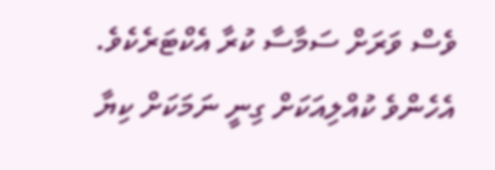ވެސް ވަރަށް ސަމާސާ ކުރާ އެކްޓަރެކެވެ. އެހެންވެ ކުއްލިއަކަށް ގިނީ ނަމަކަށް ކިޔާ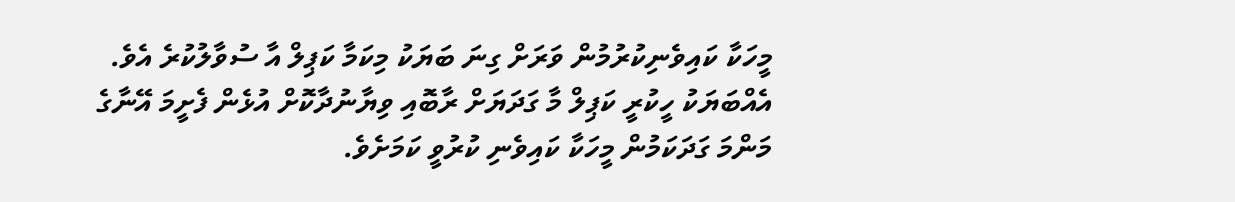މީހަކާ ކައިވެނިކުރުމުން ވަރަށް ގިނަ ބަޔަކު މިކަމާ ކަޕިލް އާ ސުވާލުކުރެ އެވެ. އެއްބަޔަކު ހީކުރީ ކަޕިލް މާ ގަދަޔަށް ރާބޮއި ވިޔާނުދާކޮށް އުޅެން ފެށީމަ އޭނާގެ މަންމަ ގަދަކަމުން މީހަކާ ކައިވެނި ކުރުވީ ކަމަށެވެ.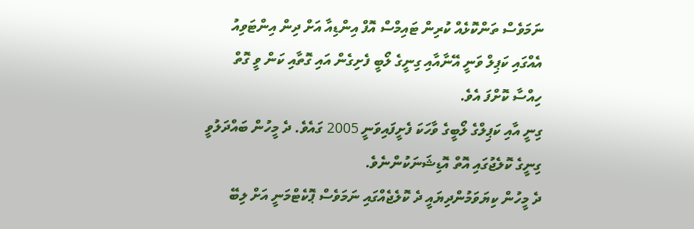ނަމަވެސް ތަންކޮޅެއް ކުރިން ޓައިމްސް އޮފް އިންޑިއާ އަށް ދިން އިންޓަވިއު އެއްގައި ކަޕިލް ވަނީ އޭނާއާއި ގިނީގެ ލޯބީ ފެށިގެން އައި ގޮތާއި ކަން ވީ ގޮތް ހިއްސާ ކޮށްފަ އެވެ.
ގިނީ އާއި ކަޕިލްގެ ލޯބީގެ ވާހަކަ ފެށީފައިވަނީ 2005 ގައެވެ. ދެ މީހުން ބައްދަލުވީ ގިނީގެ ކޮލެޖުގައި އޮތް އޮޑިޝަނަކުންނެވެ.
ދެ މީހުން ކިޔަވަމުންދިޔައީ ދެ ކޮލެޖެއްގައި ނަމަވެސް ޕޮކެޓްމަނީ އަށް ލިބޭ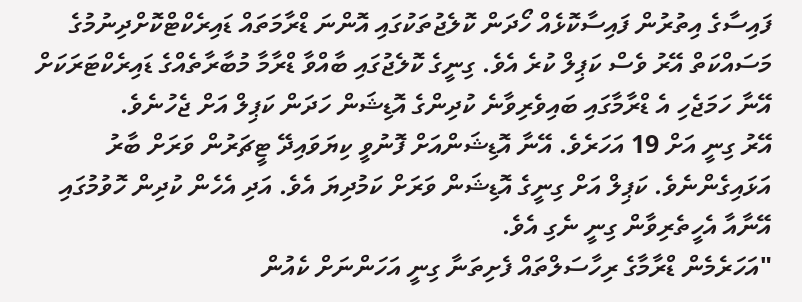ފައިސާގެ އިތުރުން ފައިސާކޮޅެއް ހޯދަން ކޮލެޖުތަކުގައި އޮންނަ ޑްރާމަތައް ޑައިރެކްޓްކޮށްދިނުމުގެ މަސައްކަތް އޭރު ވެސް ކަޕިލް ކުރެ އެވެ. ގިނީގެ ކޮލެޖުގައި ބާއްވާ ޑްރާމާ މުބާރާތެއްގެ ޑައިރެކްޓަރަކަށް އޭނާ ހަމަޖެހި އެ ޑްރާމާގައި ބައިވެރިވާނެ ކުދިންގެ އޮޑިޝަން ހަދަން ކަޕިލް އަށް ޖެހުނެވެ.
އޭރު ގިނީ އަށް 19 އަހަރެވެ. އޭނާ އޮޑިޝަންއަށް ފޮނުވީ ކިޔަވައިދޭ ޓީޗަރުން ވަރަށް ބާރު އަޅައިގެންނެވެ. ކަޕިލް އަށް ގިނީގެ އޮޑިޝަން ވަރަށް ކަމުދިޔަ އެވެ. އަދި އެހެން ކުދިން ހޮވުމުގައި އޭނާއާ އެހީތެރިވާން ގިނީ ނެގި އެވެ.
"އަހަރެމެން ޑްރާމާގެ ރިހާސަލްތައް ފެށިތަނާ ގިނީ އަހަންނަށް ކެއުން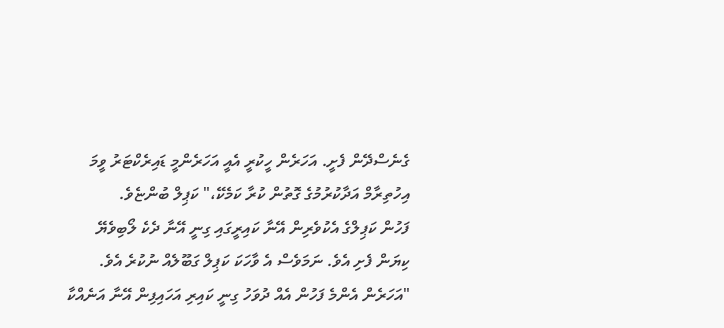ގެނެސްދޭން ފެށީ. އަހަރެން ހީކުރީ އެއީ އަހަރެންމީ ޑައިރެކްޓަރު ވީމަ އިހުތިރާމް އަދާކުރުމުގެ ގޮތުން ކުރާ ކަމެކޭ،" ކަޕިލް ބުންޏެވެ.
ފަހުން ކަޕިލްގެ އެކުވެރިން އޭނާ ކައިރީގައި ގިނީ އޭނާ ދެކެ ލޯބިވެޔޭ ކިޔަން ފެށި އެވެ. ނަމަވެސް އެ ވާހަކަ ކަޕިލް ގަބޫލެއް ނުކުރެ އެވެ.
"އަހަރެން އެންމެ ފަހުން އެއް ދުވަހު ގިނީ ކައިރި އަހައިފިން އޭނާ އަނެއްކާ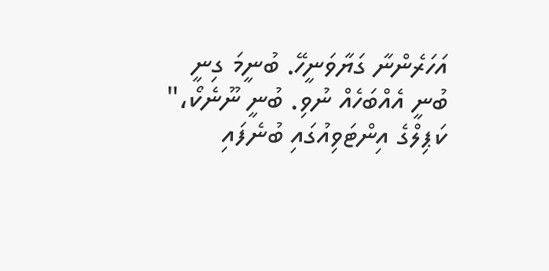އަހަރެންނާ ގަޔާވަނީހޭ. ބުނީމަ ގިނީ ބުނީ އެއްބަހެއް ނުވި. ބުނީ ނޫނެކޯ،" ކަޕިލްގެ އިންޓަވިއުގައި ބުނެފައި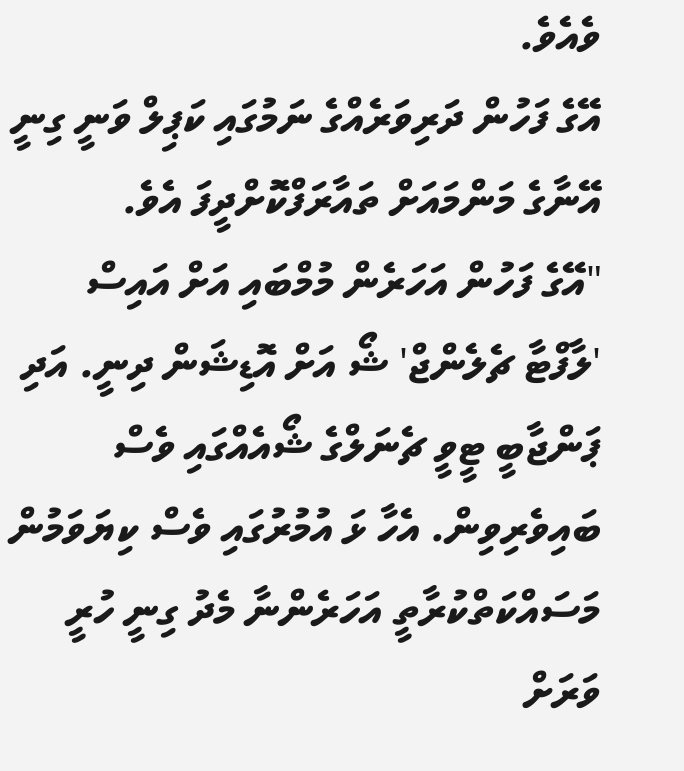ވެއެވެ.
އޭގެ ފަހުން ދަރިވަރެއްގެ ނަމުގައި ކަޕިލް ވަނީ ގިނީ އޭނާގެ މަންމައަށް ތައާރަފްކޮށްދީފަ އެވެ.
"އޭގެ ފަހުން އަހަރެން މުމްބައި އަށް އައިސް 'ލާފްޓާ ޗެލެންޖް' ޝޯ އަށް އޮޑިޝަން ދިނީ. އަދި ޕަންޖާބީ ޓީވީ ޗެނަލްގެ ޝޯއެއްގައި ވެސް ބައިވެރިވިން. އެހާ ޅަ އުމުރުގައި ވެސް ކިޔަވަމުން މަސައްކަތްކުރާތީ އަހަރެންނާ މެދު ގިނީ ހުރީ ވަރަށް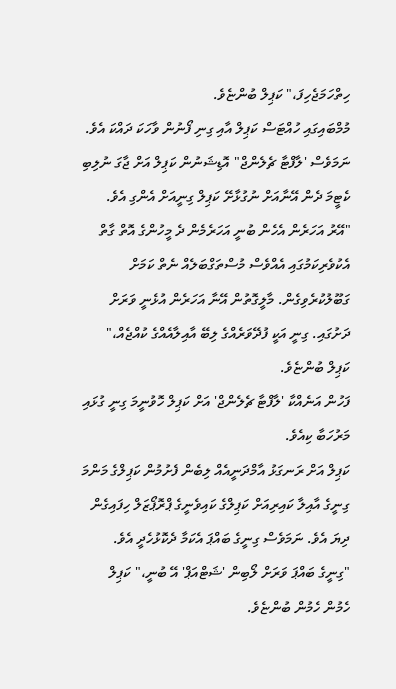ހިތްހަމަޖެހިފަ،" ކަޕިލް ބުންޏެވެ.
މުމްބައިގައި ހުއްޓަސް ކަޕިލް އާއި ގިނި ފޯނުން ވާހަކަ ދައްކަ އެވެ. ނަމަވެސް 'ލާފްޓާ ޗެލެންޖް" އޮޑިޝަނުން ކަޕިލް އަށް ޖާގަ ނުލިބި ކެޓީމަ ދެން އޭނާއަށް ނުގުޅާށޭ ކަޕިލް ގިނީއަށް އެންގި އެވެ.
"އޭރު އަހަރެން އެހެން ބުނީ އަހަރެމެން ދެ މީހުންގެ އޮތް ގާތް އެކުވެރިކަމުގައި އެއްވެސް މުސްތަގްބަލެއް ނެތް ކަމަށް ގަބޫލުކުރެވިގެން. މާލީގޮތުން އޭނާ އަހަރެން އުޅެނީ ވަރަށް ދަށުގައި. ގިނީ އަކީ ފުދޭވަރެއްގެ ލިބޭ އާއިލާއެއްގެ ކުއްޖެއް،" ކަޕިލް ބުންޏެވެ.
ފަހުން އަނެއްކާ 'ލާފްޓާ ޗެލެންޖް' އަށް ކަޕިލް ހޮވުނީމަ ގިނީ ގުޅައި މަރުހަބާ ކިއެވެ.
ކަޕިލް އަށް ރަނގަޅު އާމްދަނީއެއް ލިބެން ފެށުމުން ކަޕިލްގެ މަންމަ ގިނީގެ އާއިލާ ކައިރިއަށް ކަޕިލްގެ ކައިވެނީގެ ޕްރޮޕޯޒަލް ހިފައިގެން ދިޔަ އެވެ. ނަމަވެސް ގިނީގެ ބައްޕަ އެކަމާ ދެކޮޅުހެދީ އެވެ.
"ގިނީގެ ބައްޕަ ވަރަށް ލޯބިން 'ޝަޓްއަޕް' އޭ ބުނީ،" ކަޕިލް ހެމުން ހެމުން ބުންޏެވެ.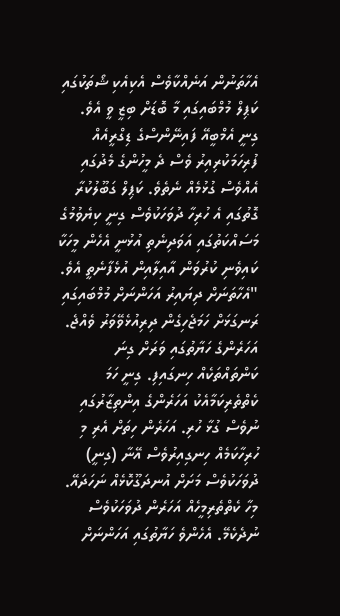އެހާތަނުން އަނެއްކާވެސް އެކިއެކި ޝޯތަކުގައި ކަޕިލް މުމްބައިގައި މާ ބޮޑަށް ބިޒީ ވީ އެވެ. ގިނީ އެމްބީއޭ ފައިނޭންސްގެ ޑިގްރީއެއް ފުރިހަމަކުރިއިރު ވެސް ދެ މީހުންގެ މެދުގައި އެއްވެސް ގުޅުމެއް ނެތެވެ. ކަޕިލް ގަބޫލުކުރާ ގޮތުގައި އެ ހުރިހާ ދުވަހަކުވެސް ގިނީ ކިޔެވުމުގެ މަސައްކަތުގައި އަވަދިނެތި އުޅުނީ އެހެން މީހަކާ ކައިވެނި ކުރުވަން އާއިލާއިން އުޅެފާނެތީ އެވެ.
"އެހާތަނަށް ދިޔައިރު އަހަންނަށް މުމްބައިގައި ރަނގަޅަށް ހަމަޖެހިގެން ދިރިއުޅެވޭވަރު ވެއްޖެ. އަހަރެންގެ ހަޔާތުގައި ވަރަށް ގިނަ ކަންތައްތަކެއް ހިނގައިފި. ގިނީ ހަމަ ކެތްތެރިކަމާއެކު އަހަރެންގެ އިންތިޒާރުގައި ނުވެސް ގުޅާ ހުރި. އަހަރެން ހިތަށް އެރި މި ހުރިހާކަމެއް ހިނގިއިރުވެސް އޭނާ (ގިނީ) ދުވަހަކުވެސް މަށަށް އުނދަގޫކޮޅެއް ނަހަދައޭ. މިހާ ކެތްތެރިމީހެއް އަހަރެން ދުވަހަކުވެސް ނުދެކެމޭ. އެހެންވެ ހަޔާތުގައި އަހަންނަށް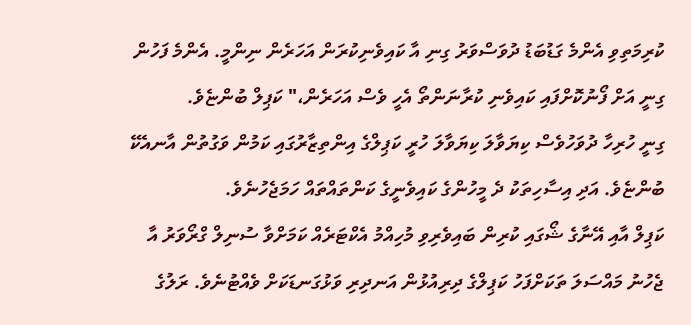ކުރިމަތިވި އެންމެ ގަޑުބަޑު ދުވަސްވަރު ގިނި އާ ކައިވެނިކުރަން އަހަރެން ނިންމީ. އެންމެ ފަހުން ގިނީ އަށް ފޯނުކޮށްފައި ކައިވެނި ކުރާނަންތޯ އެހީ ވެސް އަހަރެން،" ކަޕިލް ބުންޏެވެ.
ގިނީ ހުރިހާ ދުވަހުވެސް ކިޔަވާލަ ކިޔަވާލަ ހުރީ ކަޕިލްގެ އިންތިޒާރުގައި ކަމުން ވަގުތުން އާނއެކޭ ބުންޏެވެ. އަދި އިސާހިތަކު ދެ މީހުންގެ ކައިވެނީގެ ކަންތައްތައް ހަމަޖެހުނެވެ.
ކަޕިލް އާއި އޭނާގެ ޝޯގައި ކުރިން ބައިވެރިވި މުހިއްމު އެކްޓަރެއް ކަމަށްވާ ސުނިލް ގްރޯވަރު އާ ޖެހުނު މައްސަލަ ތަކަށްފަހު ކަޕިލްގެ ދިރިއުޅުން އަނދިރި ވަޅުގަނޑަކަށް ވެއްޓުނެވެ. ރަލުގެ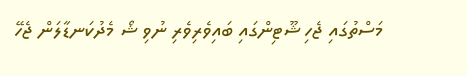މަސްތުގައި ޖެހި ޝޫޓިންގައި ބައިވެރިވެރި ނުވި ޝޯ މެދުކަނޑާލަން ޖެހޭ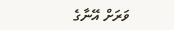ވަރަށް އޭނާގެ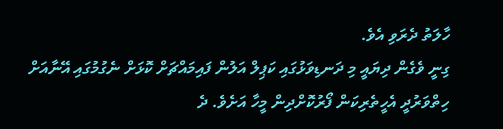ހާލަތު ދެރަވި އެވެ.
ގިނީ ވެގެން ދިޔައީ މި ދަނޑިވަޅުގައި ކަޕިލް އަލުން ފައިމައްޗަށް ކޮޅަށް ނެގުމުގައި އޭނާއަށް ހިތްވަރުދީ އެހީތެރިކަން ފޯރުކޮށްދިން މީހާ އަށެވެ. ދެ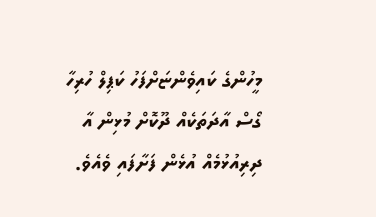މީހުންގެ ކައިވެންޏަށްފަހު ކަޕިލް ހުރިހާ ގޯސް އާދަތަކެއް ދޫކޮށް މުޅިން އާ ދިރިއުޅުމެއް އުޅެން ފަށާފައި ވެއެވެ.